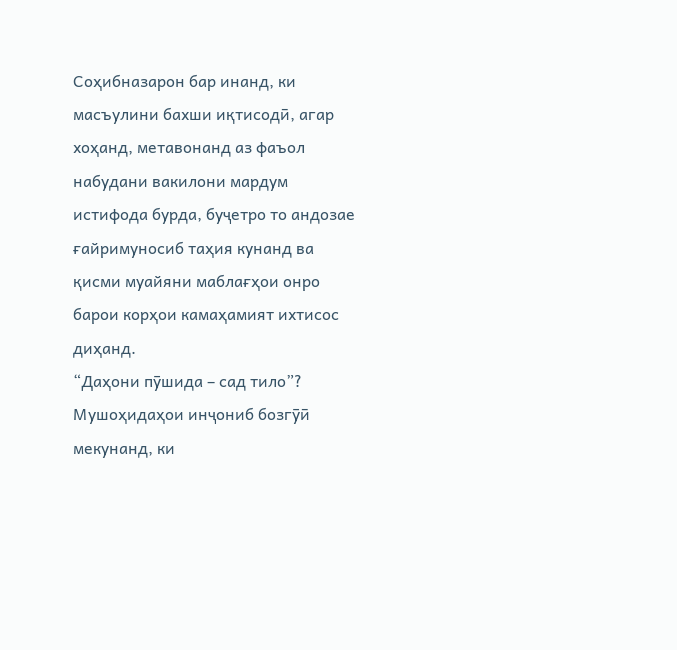Соҳибназарон бар инанд, ки масъулини бахши иқтисодӣ, агар хоҳанд, метавонанд аз фаъол набудани вакилони мардум истифода бурда, буҷетро то андозае ғайримуносиб таҳия кунанд ва қисми муайяни маблағҳои онро барои корҳои камаҳамият ихтисос диҳанд.
“Даҳони пӯшида – сад тило”?
Мушоҳидаҳои инҷониб бозгӯӣ мекунанд, ки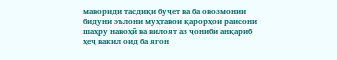мавориди тасдиқи буҷет ва ба овозмонии бидуни эълони муҳтавои қарорҳои раисони шаҳру навоҳӣ ва вилоят аз ҷониби анқариб ҳеҷ вакил оид ба ягон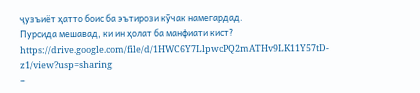ҷузъиёт ҳатто боис ба эътирози кӯчак намегардад.
Пурсида мешавад, ки ин ҳолат ба манфиати кист?
https://drive.google.com/file/d/1HWC6Y7LlpwcPQ2mATHv9LK11Y57tD-z1/view?usp=sharing
–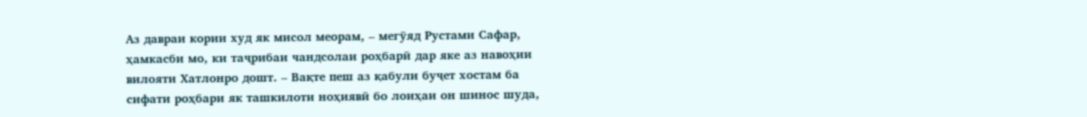Аз давраи кории худ як мисол меорам, – мегӯяд Рустами Сафар, ҳамкасби мо, ки таҷрибаи чандсолаи роҳбарӣ дар яке аз навоҳии вилояти Хатлонро дошт. – Вақте пеш аз қабули буҷет хостам ба сифати роҳбари як ташкилоти ноҳиявӣ бо лоиҳаи он шинос шуда,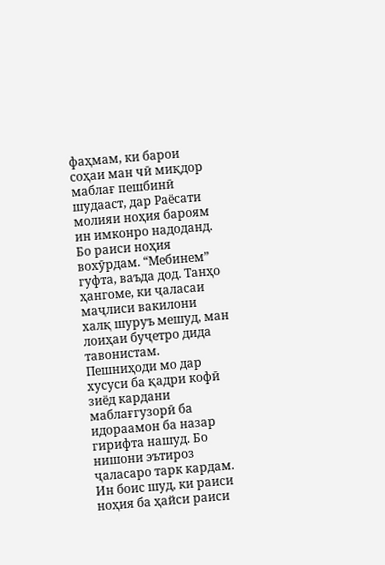фаҳмам, ки барои соҳаи ман чӣ миқдор маблағ пешбинӣ шудааст, дар Раёсати молияи ноҳия бароям ин имконро надоданд. Бо раиси ноҳия вохӯрдам. “Мебинем” гуфта, ваъда дод. Танҳо ҳангоме, ки ҷаласаи маҷлиси вакилони халқ шуруъ мешуд, ман лоиҳаи буҷетро дида тавонистам. Пешниҳоди мо дар хусуси ба қадри кофӣ зиёд кардани маблағгузорӣ ба идораамон ба назар гирифта нашуд. Бо нишони эътироз ҷаласаро тарк кардам. Ин боис шуд, ки раиси ноҳия ба ҳайси раиси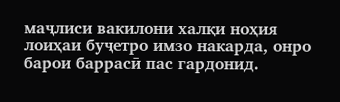маҷлиси вакилони халқи ноҳия лоиҳаи буҷетро имзо накарда, онро барои баррасӣ пас гардонид.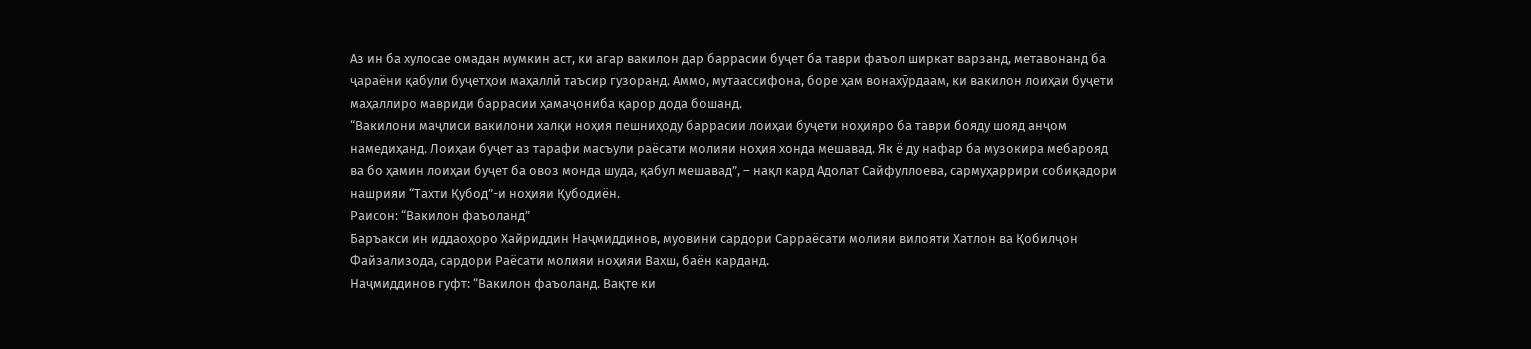Аз ин ба хулосае омадан мумкин аст, ки агар вакилон дар баррасии буҷет ба таври фаъол ширкат варзанд, метавонанд ба ҷараёни қабули буҷетҳои маҳаллӣ таъсир гузоранд. Аммо, мутаассифона, боре ҳам вонахӯрдаам, ки вакилон лоиҳаи буҷети маҳаллиро мавриди баррасии ҳамаҷониба қарор дода бошанд.
“Вакилони маҷлиси вакилони халқи ноҳия пешниҳоду баррасии лоиҳаи буҷети ноҳияро ба таври бояду шояд анҷом намедиҳанд. Лоиҳаи буҷет аз тарафи масъули раёсати молияи ноҳия хонда мешавад. Як ё ду нафар ба музокира мебарояд ва бо ҳамин лоиҳаи буҷет ба овоз монда шуда, қабул мешавад”, – нақл кард Адолат Сайфуллоева, сармуҳаррири собиқадори нашрияи “Тахти Қубод”-и ноҳияи Қубодиён.
Раисон: “Вакилон фаъоланд”
Баръакси ин иддаоҳоро Хайриддин Наҷмиддинов, муовини сардори Сарраёсати молияи вилояти Хатлон ва Қобилҷон Файзализода, сардори Раёсати молияи ноҳияи Вахш, баён карданд.
Наҷмиддинов гуфт: “Вакилон фаъоланд. Вақте ки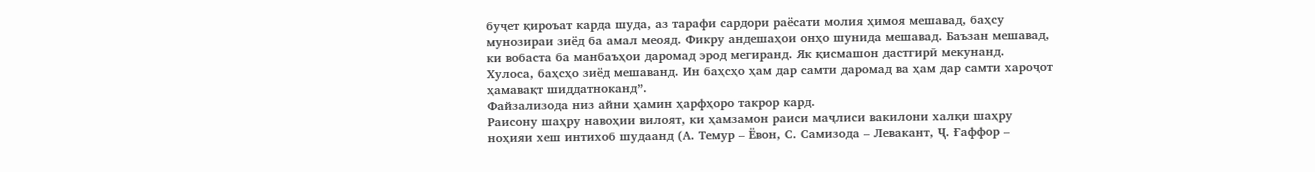буҷет қироъат карда шуда, аз тарафи сардори раёсати молия ҳимоя мешавад, баҳсу мунозираи зиёд ба амал меояд. Фикру андешаҳои онҳо шунида мешавад. Баъзан мешавад, ки вобаста ба манбаъҳои даромад эрод мегиранд. Як қисмашон дастгирӣ мекунанд. Хулоса, баҳсҳо зиёд мешаванд. Ин баҳсҳо ҳам дар самти даромад ва ҳам дар самти хароҷот ҳамавақт шиддатноканд”.
Файзализода низ айни ҳамин ҳарфҳоро такрор кард.
Раисону шаҳру навоҳии вилоят, ки ҳамзамон раиси маҷлиси вакилони халқи шаҳру ноҳияи хеш интихоб шудаанд (А. Темур – Ёвон, С. Самизода – Левакант, Ҷ. Ғаффор –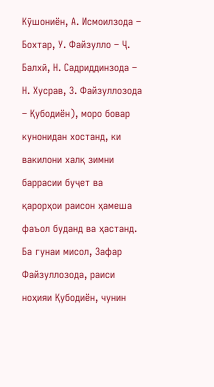Кӯшониён, А. Исмоилзода – Бохтар, У. Файзулло – Ҷ. Балхӣ, Н. Садриддинзода – Н. Хусрав, З. Файзуллозода – Қубодиён), моро бовар кунонидан хостанд, ки вакилони халқ зимни баррасии буҷет ва қарорҳои раисон ҳамеша фаъол буданд ва ҳастанд.
Ба гунаи мисол, Зафар Файзуллозода, раиси ноҳияи Қубодиён, чунин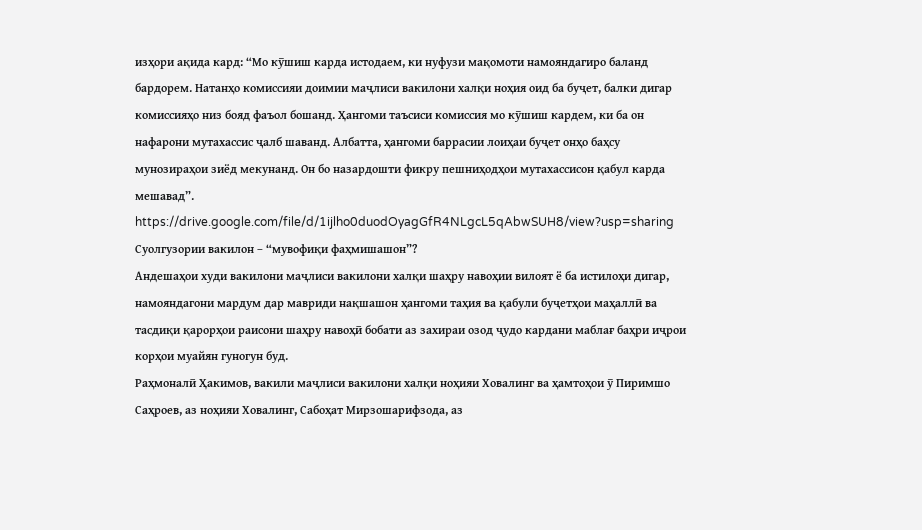изҳори ақида кард: “Мо кӯшиш карда истодаем, ки нуфузи мақомоти намояндагиро баланд бардорем. Натанҳо комиссияи доимии маҷлиси вакилони халқи ноҳия оид ба буҷет, балки дигар комиссияҳо низ бояд фаъол бошанд. Ҳангоми таъсиси комиссия мо кӯшиш кардем, ки ба он нафарони мутахассис ҷалб шаванд. Албатта, ҳангоми баррасии лоиҳаи буҷет онҳо баҳсу мунозираҳои зиёд мекунанд. Он бо назардошти фикру пешниҳодҳои мутахассисон қабул карда мешавад”.
https://drive.google.com/file/d/1ijlho0duodOyagGfR4NLgcL5qAbwSUH8/view?usp=sharing
Суолгузории вакилон – “мувофиқи фаҳмишашон”?
Андешаҳои худи вакилони маҷлиси вакилони халқи шаҳру навоҳии вилоят ё ба истилоҳи дигар, намояндагони мардум дар мавриди нақшашон ҳангоми таҳия ва қабули буҷетҳои маҳаллӣ ва тасдиқи қарорҳои раисони шаҳру навоҳӣ бобати аз захираи озод ҷудо кардани маблағ баҳри иҷрои корҳои муайян гуногун буд.
Раҳмоналӣ Ҳакимов, вакили маҷлиси вакилони халқи ноҳияи Ховалинг ва ҳамтоҳои ӯ Пиримшо Саҳроев, аз ноҳияи Ховалинг, Сабоҳат Мирзошарифзода, аз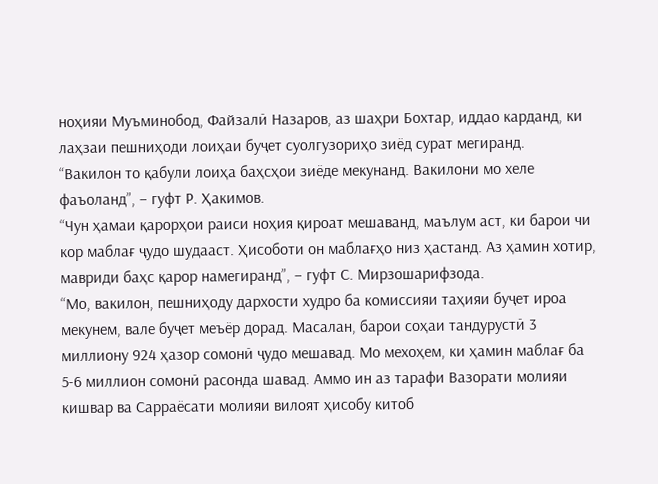ноҳияи Муъминобод, Файзалӣ Назаров, аз шаҳри Бохтар, иддао карданд, ки лаҳзаи пешниҳоди лоиҳаи буҷет суолгузориҳо зиёд сурат мегиранд.
“Вакилон то қабули лоиҳа баҳсҳои зиёде мекунанд. Вакилони мо хеле фаъоланд”, – гуфт Р. Ҳакимов.
“Чун ҳамаи қарорҳои раиси ноҳия қироат мешаванд, маълум аст, ки барои чи кор маблағ ҷудо шудааст. Ҳисоботи он маблағҳо низ ҳастанд. Аз ҳамин хотир, мавриди баҳс қарор намегиранд”, – гуфт С. Мирзошарифзода.
“Мо, вакилон, пешниҳоду дархости худро ба комиссияи таҳияи буҷет ироа мекунем, вале буҷет меъёр дорад. Масалан, барои соҳаи тандурустӣ 3 миллиону 924 ҳазор сомонӣ ҷудо мешавад. Мо мехоҳем, ки ҳамин маблағ ба 5-6 миллион сомонӣ расонда шавад. Аммо ин аз тарафи Вазорати молияи кишвар ва Сарраёсати молияи вилоят ҳисобу китоб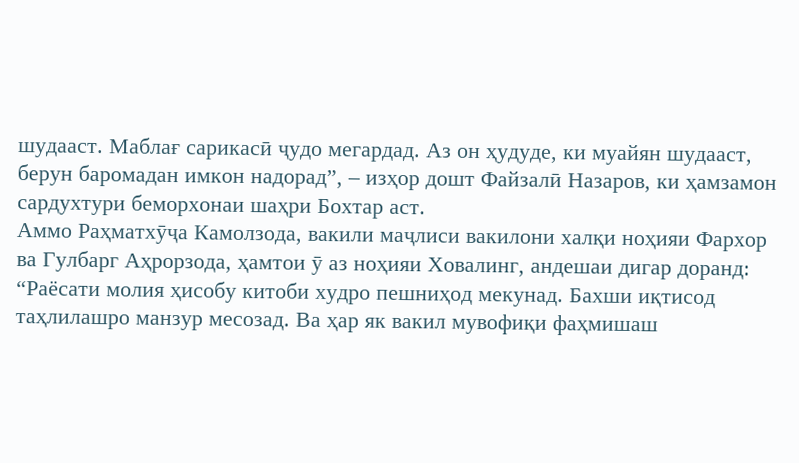шудааст. Маблағ сарикасӣ ҷудо мегардад. Аз он ҳудуде, ки муайян шудааст, берун баромадан имкон надорад”, – изҳор дошт Файзалӣ Назаров, ки ҳамзамон сардухтури беморхонаи шаҳри Бохтар аст.
Аммо Раҳматхӯҷа Камолзода, вакили маҷлиси вакилони халқи ноҳияи Фархор ва Гулбарг Аҳрорзода, ҳамтои ӯ аз ноҳияи Ховалинг, андешаи дигар доранд:
“Раёсати молия ҳисобу китоби худро пешниҳод мекунад. Бахши иқтисод таҳлилашро манзур месозад. Ва ҳар як вакил мувофиқи фаҳмишаш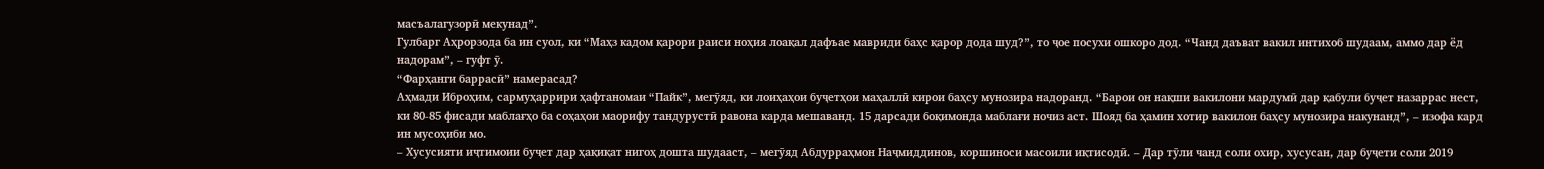масъалагузорӣ мекунад”.
Гулбарг Аҳрорзода ба ин суол, ки “Маҳз кадом қарори раиси ноҳия лоақал дафъае мавриди баҳс қарор дода шуд?”, то ҷое посухи ошкоро дод. “Чанд даъват вакил интихоб шудаам, аммо дар ёд надорам”, – гуфт ӯ.
“Фарҳанги баррасӣ” намерасад?
Аҳмади Иброҳим, сармуҳаррири ҳафтаномаи “Пайк”, мегӯяд, ки лоиҳаҳои буҷетҳои маҳаллӣ кирои баҳсу мунозира надоранд. “Барои он нақши вакилони мардумӣ дар қабули буҷет назаррас нест, ки 80-85 фисади маблағҳо ба соҳаҳои маорифу тандурустӣ равона карда мешаванд. 15 дарсади боқимонда маблағи ночиз аст. Шояд ба ҳамин хотир вакилон баҳсу мунозира накунанд”, – изофа кард ин мусоҳиби мо.
– Хусусияти иҷтимоии буҷет дар ҳақиқат нигоҳ дошта шудааст, – мегӯяд Абдурраҳмон Наҷмиддинов, коршиноси масоили иқтисодӣ. – Дар тӯли чанд соли охир, хусусан, дар буҷети соли 2019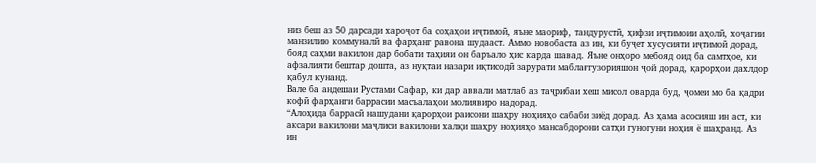низ беш аз 50 дарсади хароҷот ба соҳаҳои иҷтимоӣ, яъне маориф, тандурустӣ, ҳифзи иҷтимоии аҳолӣ, хоҷагии манзилию коммуналӣ ва фарҳанг равона шудааст. Аммо новобаста аз ин, ки буҷет хусусияти иҷтимоӣ дорад, бояд саҳми вакилон дар бобати таҳияи он баръало ҳис карда шавад. Яъне онҳоро мебояд оид ба самтҳое, ки афзалияти бештар дошта, аз нуқтаи назари иқтисодӣ зарурати маблағгузорияшон ҷой дорад, қарорҳои дахлдор қабул кунанд.
Вале ба андешаи Рустами Сафар, ки дар аввали матлаб аз таҷрибаи хеш мисол оварда буд, ҷомеи мо ба қадри кофӣ фарҳанги баррасии масъалаҳои молиявиро надорад.
“Алоҳида баррасӣ нашудани қарорҳои раисони шаҳру ноҳияҳо сабаби зиёд дорад. Аз ҳама асосияш ин аст, ки аксари вакилони маҷлиси вакилони халқи шаҳру ноҳияҳо мансабдорони сатҳи гуногуни ноҳия ё шаҳранд. Аз ин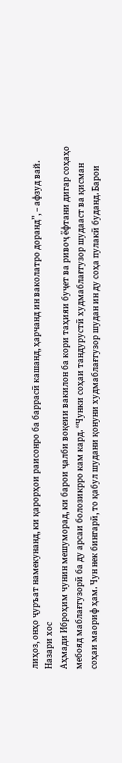лиҳоз, онҳо ҷуръат намекунанд, ки қарорҳои раисонро ба баррасӣ кашанд, ҳарчанд ин ваколатро доранд”, – афзуд вай.
Назари хос
Аҳмади Иброҳим чунин мешуморад, ки барои ҷалби воқеии вакилон ба кори таҳияи буҷет ва ривоҷ ёфтани дигар соҳаҳо мебояд маблағгузорӣ ба ду арсаи болозикрро кам кард. “Чунки соҳаи тандурустӣ худмаблағгузор шудааст ва қисман соҳаи маориф ҳам. Чун нек бингарӣ, то қабул шудани қонуни худмаблағгузор шудан ин ду соҳа пулакӣ буданд. Барои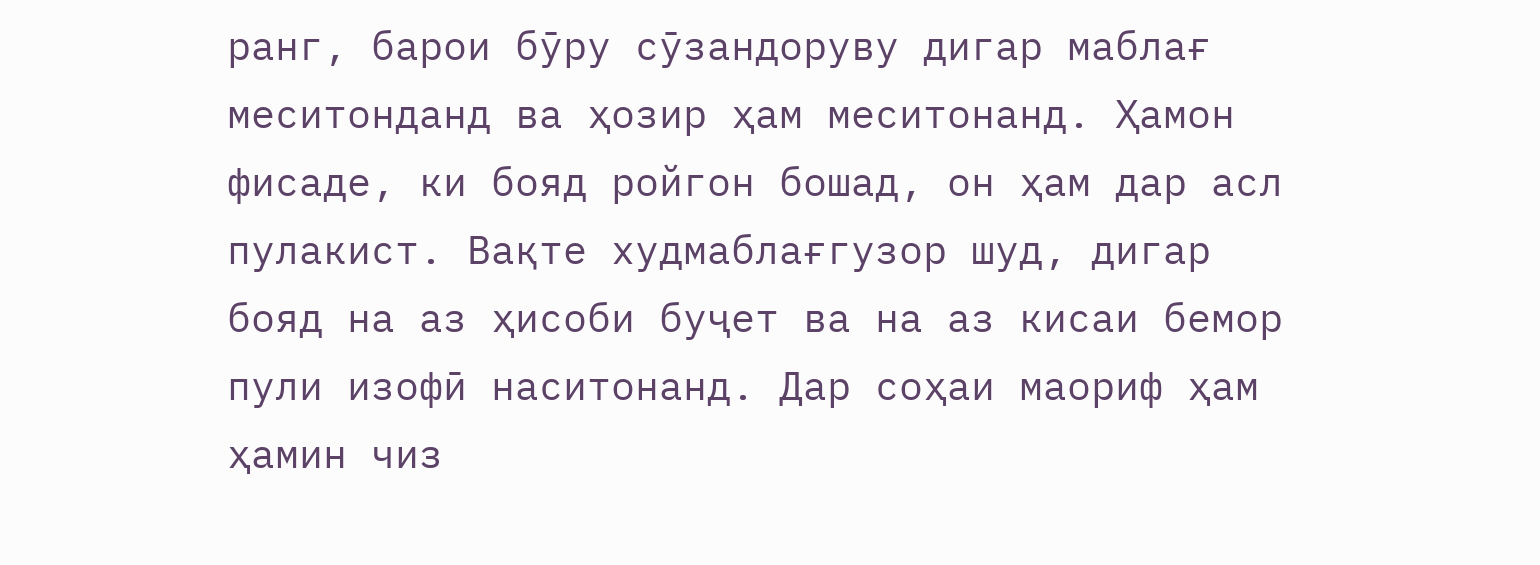ранг, барои бӯру сӯзандоруву дигар маблағ меситонданд ва ҳозир ҳам меситонанд. Ҳамон фисаде, ки бояд ройгон бошад, он ҳам дар асл пулакист. Вақте худмаблағгузор шуд, дигар бояд на аз ҳисоби буҷет ва на аз кисаи бемор пули изофӣ наситонанд. Дар соҳаи маориф ҳам ҳамин чиз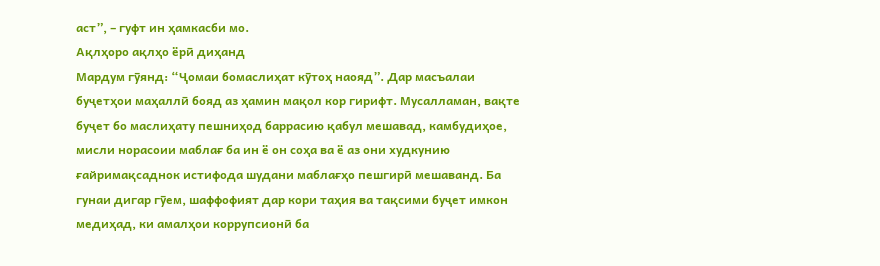аст”, – гуфт ин ҳамкасби мо.
Ақлҳоро ақлҳо ёрӣ диҳанд
Мардум гӯянд: “Ҷомаи бомаслиҳат кӯтоҳ наояд”. Дар масъалаи буҷетҳои маҳаллӣ бояд аз ҳамин мақол кор гирифт. Мусалламан, вақте буҷет бо маслиҳату пешниҳод баррасию қабул мешавад, камбудиҳое, мисли норасоии маблағ ба ин ё он соҳа ва ё аз они худкунию ғайримақсаднок истифода шудани маблағҳо пешгирӣ мешаванд. Ба гунаи дигар гӯем, шаффофият дар кори таҳия ва тақсими буҷет имкон медиҳад, ки амалҳои коррупсионӣ ба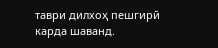таври дилхоҳ пешгирӣ карда шаванд.